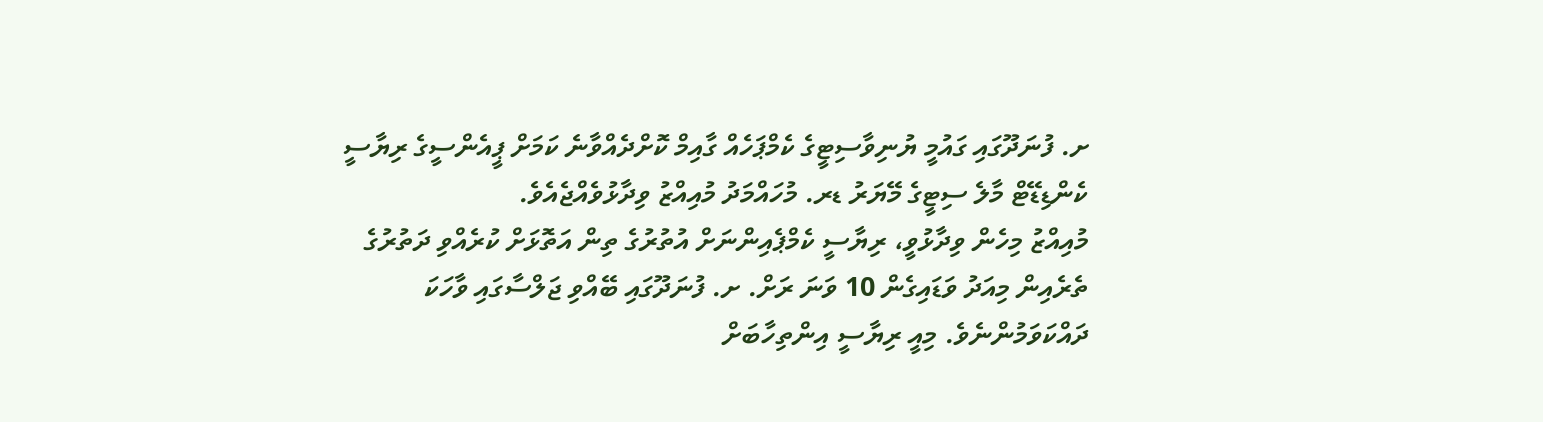ށ. ފުނަދޫގައި ގައުމީ ޔުނިވާސިޓީގެ ކެމްޕަހެއް ގާއިމް ކޮށްދެއްވާނެ ކަމަށް ޕީއެންސީގެ ރިޔާސީ ކެންޑިޑޭޓް މާލެ ސިޓީގެ މޭޔަރު ޑރ. މުހައްމަދު މުއިއްޒު ވިދާޅުވެއްޖެއެވެ.
މުއިއްޒު މިހެން ވިދާޅުވީ، ރިޔާސީ ކެމްޕެއިންނަށް އުތުރުގެ ތިން އަތޮޅަށް ކުރެއްވި ދަތުރުގެ ތެރެއިން މިއަދު ވަޑައިގެން 10 ވަނަ ރަށް. ށ. ފުނަދޫގައި ބޭއްވި ޖަލްސާގައި ވާހަކަ ދައްކަވަމުންނެވެ. މިއީ ރިޔާސީ އިންތިހާބަށް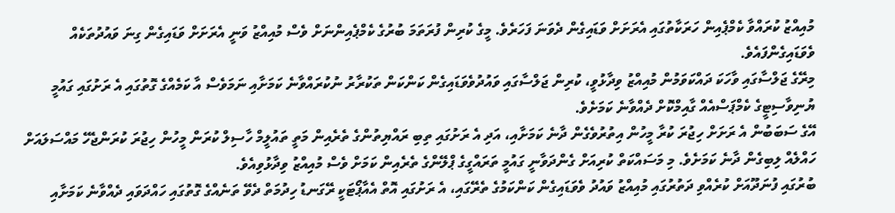މުއިއްޒު ކުރައްވާ ކެމްޕެއިން ހަރަކާތުގައި އެރަށަށް ވަޑައިގެން ދެވަނަ ފަހަރެވެ. މީގެ ކުރިން ފުރަތަމަ ބުރުގެ ކެމްޕެއިންނަށް ވެސް މުއިއްޒު ވަނީ އެރަށަށް ވަޑައިގެން ގިނަ ވައުދުތަކެއް ވެވަޑައިގެންފައެވެ.
މިރޭގެ ޖަލްސާގައި ވާހަކަ ދައްކަވަމުން މުއިއްޒު ވިދާޅުވީ، ކުރިން ޖަލްސާގައި ވައުދުވެވަޑައިގެން ކަންކަން ތަކުރާރު ނުކުރައްވާނެ ކަމަށާއި ނަމަވެސް އާ ކަމެއްގެ ގޮތުގައި އެ ރަށުގައި ގައުމީ ޔުނިވާސިޓީގެ ކެމްޕަސްއެއް ގާއިމްކޮށް ދެއްވާނެ ކަމަށެވެ.
އޭގެ ސަބަބުން އެ ރަށަށް ހިޖުރަ ކުރާ މީހުން އިތުރުވެގެން ދާނެ ކަމަށާއި، އަދި އެ ރަށުގައި ތިބި ރައްޔިތުންގެ ތެރެއިން މަތީ ތައުލީމް ހާސިލް ކުރަން މީހުން ހިޖުރަ ކުރަންޖެހޭ މައްސަލައަށް ހައްލެއް ލިބިގެން ދާނެ ކަމަށެވެ. މި މަސައްކަތް ކުރިއަށް ގެންދަވާނީ ގައުމީ ތަރައްގީގެ ޕްލޭންގެ ތެރެއިން ކަމަށް ވެސް މުއިއްޒު ވިދާޅުވިއެވެ.
ބުރުގައި ފުނަދޫއަށް ކުރެއްވި ދަތުރުގައި މުއިއްޒު ވައުދު ވެވަޑައިގެން ކަންކަމުގެ ތެރޭގައި، އެ ރަށުގައި އޮތް އެއާޕޯޓަކީ ރޭގަނޑު ހިދުމަތް ދެވޭ ތަނެއްގެ ގޮތުގައި ހައްދަވައި ދެއްވާނެ ކަމަށާއި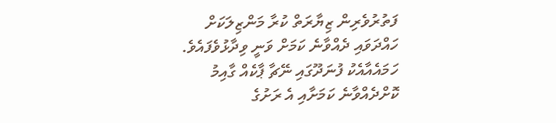ފަތުރުވެރިން ޒިޔާރަތް ކުރާ މަންޒިލަކަށް ހައްދަވައި ދެއްވާނެ ކަމަށް ވަނީ ވިދާޅުވެފައެވެ. ހަމައެއާއެކު ފުނަދޫގައި ނޭޗާ ޕާކެއް ގާއިމު ކޮށްދެއްވާނެ ކަމަށާއި އެ ރަށުގެ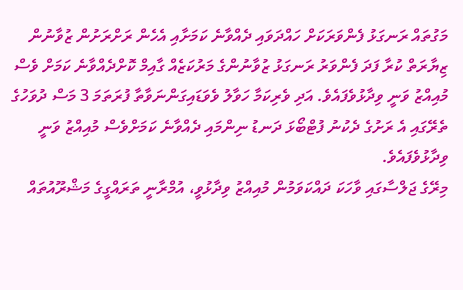މަގުތައް ރަނގަޅު ފެންވަރަކަށް ހައްދަވައި ދެއްވާނެ ކަމަށާއި އެހެން ރަށްރަށުން ޒުވާނުން ޒިޔާރަތް ކުރާ ފަދަ ފެންވަރު ރަނގަޅު ޒުވާނުންގެ މަރުކަޒެއް ގާއިމް ކޮށްދެއްވާނެ ކަމަށް ވެސް މުއިއްޒު ވަނީ ވިދާޅުވެފައެވެ. އަދި ވެރިކަމާ ހަވާލު ވެވަޑައިގަންނަވާތާ ފުރަތަމަ 3 މަސް ދުވަހުގެ ތެރޭގައި އެ ރަށުގެ ދެކުނު ފުޓްބޯޅަ ދަނޑު ނިންމައި ދެއްވާނެ ކަމަށްވެސް މުއިއްޒު ވަނީ ވިދާޅުވެފައެވެ.
މިރޭގެ ޖަލްސާގައި ވާހަކަ ދައްކަވަމުން މުއިއްޒު ވިދާޅުވީ، އުމްރާނީ ތަރައްގީގެ މަޝްރޫއުތައް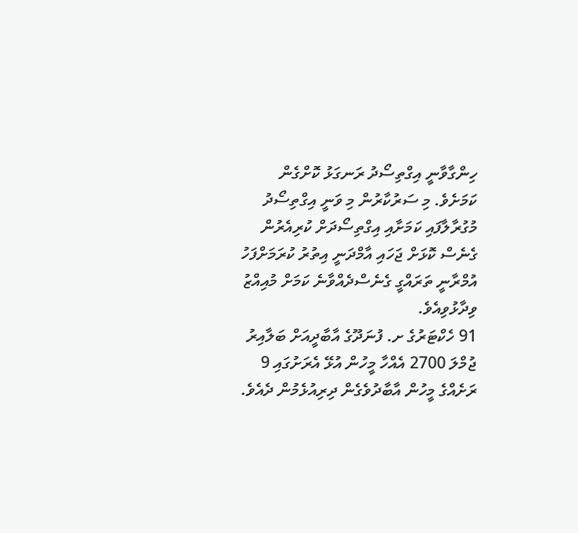ހިންގާވާނީ އިގްތިސޯދު ރަނގަޅު ކޮށްގެން ކަމަށެވެ. މި ސަރުކާރުން މި ވަނީ އިގްތިސޯދު މުގުރާލާފައި ކަމަށާއި އިގްތިސޯދަށް ކުރިއެރުން ގެނެސް ކޮޅަށް ޖަހައި އާމްދަނީ އިތުރު ކުރަމަށްފަހު އުމްރާނީ ތަރައްގީ ގެނެސްދެއްވާނެ ކަމަށް މުއިއްޒު ވިދާޅުވިއެވެ.
91 ހެކްޓަރުގެ ށ. ފުނަދޫގެ އާބާދީއަށް ބަލާއިރު ޖުމްލަ 2700 އެއްހާ މީހުން އުޅޭ އެރަށުގައި 9 ރަށެއްގެ މީހުން އާބާދުވެގެން ދިރިއުޅެމުން ދެއެވެ.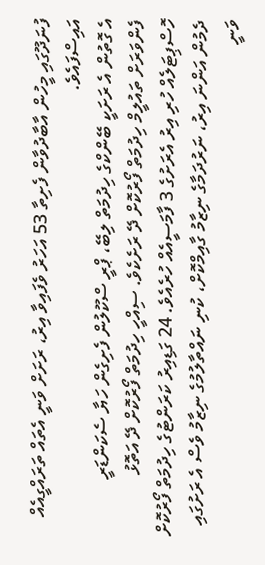ފުނަދޫގައި މީހުން އާބާދުވާން ފެށިތާ 53 އަހަރު ވެފައިވާ އިރު، ރަށަށް ވަނީ އެތައް ތަރައްގީއެއް އައިސްފައެވެ.
އެ ގޮތުން އެ ރަށަކީ ބޭންކްގެ ހިދުމަތް ލިބޭ، ޕްރީ ސްކޫލުން ފެށިގެން ހަޔާ ސެކަންޑަރީ ފެންވަރަށް ތައުލީމް ހިދުމަތް ފޯރުކޮށް ދޭ ރަށެކެވެ. ސިއްހީ ހިދުމަތް ފޯރުކޮށް ދޭ އަތޮޅު ހޮސްޕިޓަލެއް ހުރި އިރު އެރަށުގެ 3 ފާމަސީއެއް ހުރެއެވެ. 24 ގަޑިއިރު ކަރަންޓުގެ ހިދުމަތް ފޯރުކޮށް ދެމުން އަންނަ އިރު، ނަރުދަމާގެ ނިޒާމު ގާއިމްކޮށް، ކުނި ނައްތާލުމުގެ ނިޒާމު ވެސް އެ ރަށުގައި ވަނީ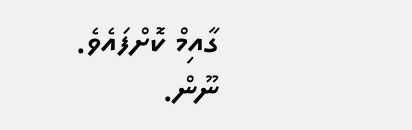ގާއިމް ކޮށްފައެވެ.
ނޫން.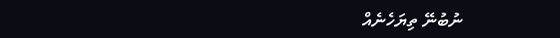ނުބުނޭ ތިޔަހެނެއް